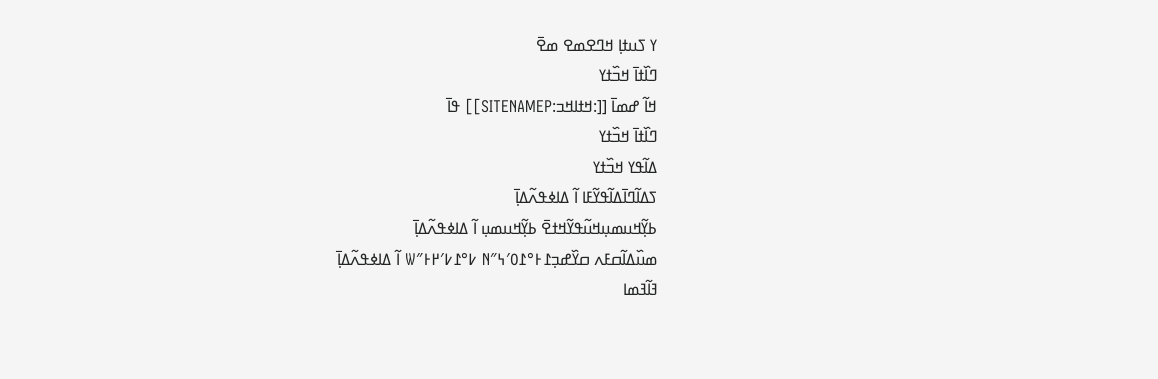ߌ ߖߎߙߊ߲ ߞߣߐߘߐ ߘߐ߫
ߣߊ߰ߙߊ߫ ߞߏ߰ߙߌ
ߞߊ߬ ߝߘߊ߫ [[:ߞߙߊߞߏ:SITENAMEP]] ߟߊ߫
ߣߊ߰ߙߊ߫ ߞߏ߰ߙߌ
ߡߊ߬ߟߌ ߞߏ߰ߙߌ
ߖߡߊ߬ߣߊ߫ߡߊ߬ߟߌ߬ߓߊ ߊ߬ ߡߊߦߟߍ߬ߡߊ߲߫
ߕߌ߲߬ߞߎߘߎ߲ߞߎ߬ߟߌ߬ߞߙߐ߫ ߕߌ߲߬ߞߎߘߎ߲ ߊ߬ ߡߊߦߟߍ߬ߡߊ߲߫
ߘߎ߰ߡߊ߬ߛߓߍ ߛߌ߰ߝߏ߲߁߅°߁߀′߆″N ߇°߁߇′߂߅″W ߊ߬ ߡߊߦߟߍ߬ߡߊ߲߫
ߔߊ߬ߔߘߊ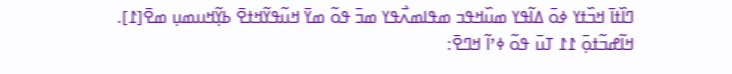ߣߊ߰ߙߊ߫ ߞߏ߰ߙߌ ߦߋ߫ ߡߊ߬ߟߌ ߘߎ߰ߞߟߏ ߘߟߊߘߍ߯ߟߌ ߘߏ߫ ߟߋ߬ ߘߌ߫ ߞߎ߬ߟߌ߬ߞߙߐ߫ ߕߌ߲߬ߞߎߘߎ߲ ߘߐ߫[߁].
ߞߊ߬ߝߏ߬ߙߋ߲߫ ߁߁ ߠߎ߫ ߟߋ߬ ߦߴߊ߬ ߞߣߐ߫: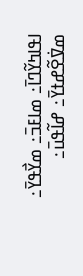ߊߟߊߤߌ߬ߣߊ߫߸ ߘߊߓߏ߫߸ ߘߌ߯ߟߌ߫߸ ߘߜ߭ߐ߬ߝߙߌ߫߸ ߝߊ߬ߟߎ߫߸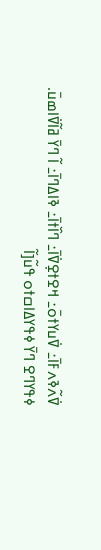ߜ߭ߍ߬ߢߍߓߊ߫߸ ߜ߭ߎߌߙߋ߫߸ ߞߐߙߐ߲ߜ߭ߊ߫߸ ߣߊ߰ߙߊ߫߸ ߢߊߡߣߊ߫߸ ߊ߬ ߣߌ߫ ߥߊ߬ߜ߭ߊߘߎ߫.
ߦߟߌߣߐ ߣߌ߫ ߦߟߌߡߊߛߙߋ ߟߎ߬[ߊ߬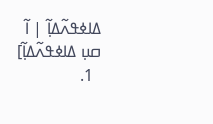ߡߊߦߟߍ߬ߡߊ߲߬ | ߊ߬ ߛߎ߲ ߡߊߦߟߍ߬ߡߊ߲߬]
  1.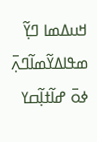ߞߎߡߘߊ ߣߌ߲߬ ߘߟߊߡߌ߬ߘߊ߬ߣߍ߲߫ ߦߋ߫ ߝߊ߬ߙߊ߲߬ߛߌ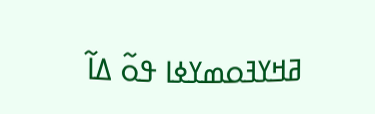ߥߞߌߔߋߘߌߦߊ ߟߋ߬ ߡߊ߬